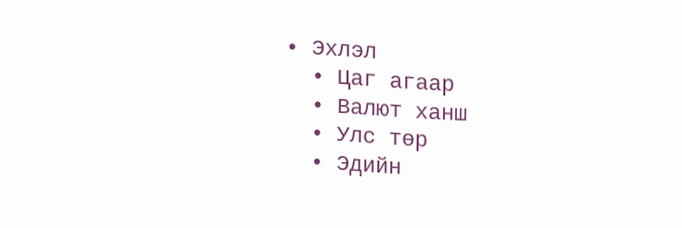• Эхлэл
  • Цаг агаар
  • Валют ханш
  • Улс төр
  • Эдийн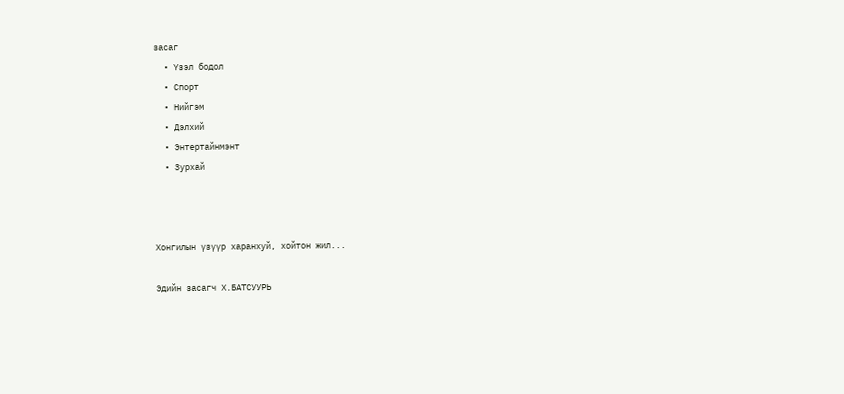засаг
  • Үзэл бодол
  • Спорт
  • Нийгэм
  • Дэлхий
  • Энтертайнмэнт
  • Зурхай



Хонгилын үзүүр харанхуй, хойтон жил...

Эдийн засагч Х.БАТСУУРЬ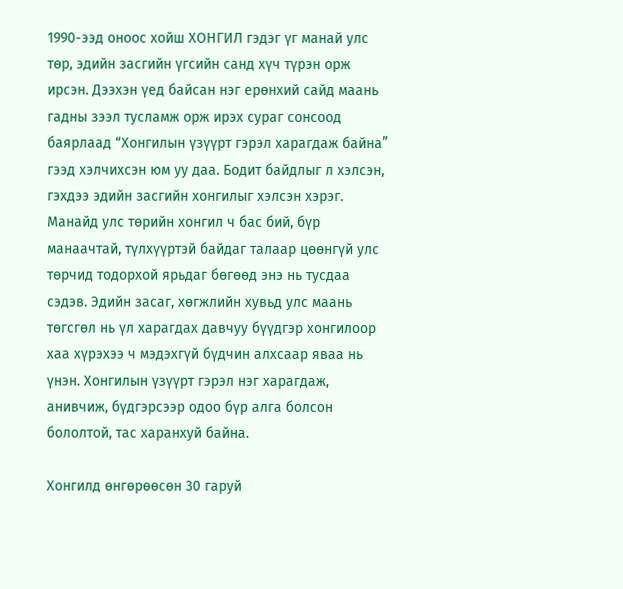1990-ээд оноос хойш ХОНГИЛ гэдэг үг манай улс төр, эдийн засгийн үгсийн санд хүч түрэн орж ирсэн. Дээхэн үед байсан нэг ерөнхий сайд маань гадны зээл тусламж орж ирэх сураг сонсоод баярлаад “Хонгилын үзүүрт гэрэл харагдаж байна” гээд хэлчихсэн юм уу даа. Бодит байдлыг л хэлсэн, гэхдээ эдийн засгийн хонгилыг хэлсэн хэрэг.  Манайд улс төрийн хонгил ч бас бий, бүр манаачтай, түлхүүртэй байдаг талаар цөөнгүй улс төрчид тодорхой ярьдаг бөгөөд энэ нь тусдаа сэдэв. Эдийн засаг, хөгжлийн хувьд улс маань төгсгөл нь үл харагдах давчуу бүүдгэр хонгилоор хаа хүрэхээ ч мэдэхгүй бүдчин алхсаар яваа нь үнэн. Хонгилын үзүүрт гэрэл нэг харагдаж, анивчиж, бүдгэрсээр одоо бүр алга болсон бололтой, тас харанхуй байна.

Хонгилд өнгөрөөсөн 30 гаруй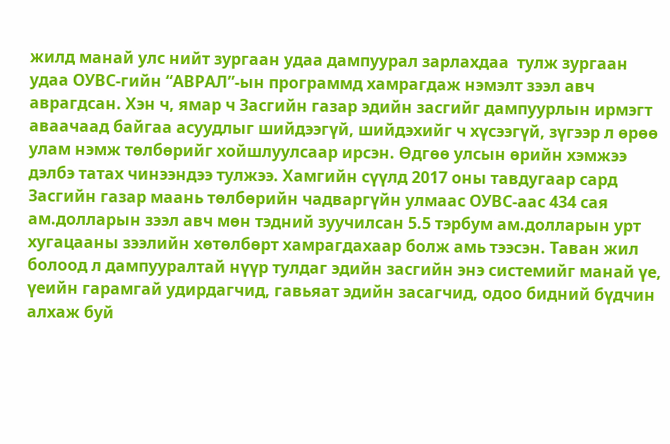жилд манай улс нийт зургаан удаа дампуурал зарлахдаа  тулж зургаан удаа ОУВС-гийн “АВРАЛ”-ын программд хамрагдаж нэмэлт зээл авч аврагдсан. Хэн ч, ямар ч Засгийн газар эдийн засгийг дампуурлын ирмэгт аваачаад байгаа асуудлыг шийдээгүй, шийдэхийг ч хүсээгүй, зүгээр л өрөө улам нэмж төлбөрийг хойшлуулсаар ирсэн. Өдгөө улсын өрийн хэмжээ дэлбэ татах чинээндээ тулжээ. Хамгийн сүүлд 2017 оны тавдугаар сард Засгийн газар маань төлбөрийн чадваргүйн улмаас ОУВС-аас 434 сая ам.долларын зээл авч мөн тэдний зуучилсан 5.5 тэрбум ам.долларын урт хугацааны зээлийн хөтөлбөрт хамрагдахаар болж амь тээсэн. Таван жил болоод л дампууралтай нүүр тулдаг эдийн засгийн энэ системийг манай үе, үеийн гарамгай удирдагчид, гавьяат эдийн засагчид, одоо бидний бүдчин алхаж буй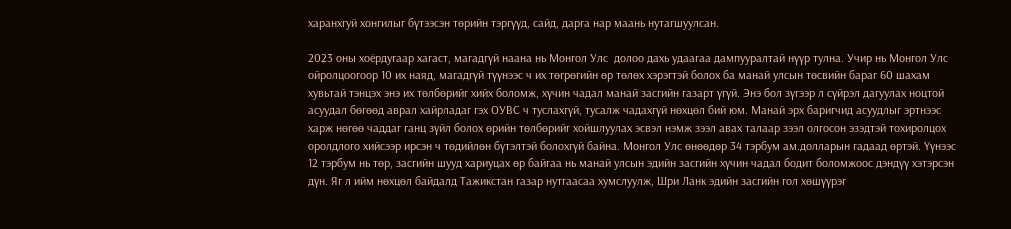харанхгуй хонгилыг бүтээсэн төрийн тэргүүд, сайд, дарга нар маань нутагшуулсан.

2023 оны хоёрдугаар хагаст, магадгүй наана нь Монгол Улс  долоо дахь удаагаа дампууралтай нүүр тулна. Учир нь Монгол Улс ойролцоогоор 10 их наяд, магадгүй түүнээс ч их төгрөгийн өр төлөх хэрэгтэй болох ба манай улсын төсвийн бараг 60 шахам хувьтай тэнцэх энэ их төлбөрийг хийх боломж, хүчин чадал манай засгийн газарт үгүй. Энэ бол зүгээр л сүйрэл дагуулах ноцтой асуудал бөгөөд аврал хайрладаг гэх ОУВС ч туслахгүй, тусалж чадахгүй нөхцөл бий юм. Манай эрх баригчид асуудлыг эртнээс харж нөгөө чаддаг ганц зүйл болох өрийн төлбөрийг хойшлуулах эсвэл нэмж зээл авах талаар зээл олгосон эзэдтэй тохиролцох оролдлого хийсээр ирсэн ч төдийлөн бүтэлтэй болохгүй байна. Монгол Улс өнөөдөр 34 тэрбум ам.долларын гадаад өртэй. Үүнээс 12 тэрбум нь төр, засгийн шууд хариуцах өр байгаа нь манай улсын эдийн засгийн хүчин чадал бодит боломжоос дэндүү хэтэрсэн дүн. Яг л ийм нөхцөл байдалд Тажикстан газар нутгаасаа хумслуулж, Шри Ланк эдийн засгийн гол хөшүүрэг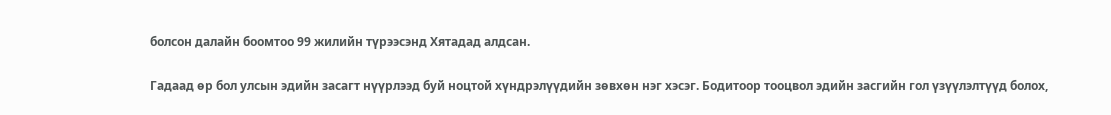болсон далайн боомтоо 99 жилийн түрээсэнд Хятадад алдсан.

Гадаад өр бол улсын эдийн засагт нүүрлээд буй ноцтой хүндрэлүүдийн зөвхөн нэг хэсэг. Бодитоор тооцвол эдийн засгийн гол үзүүлэлтүүд болох,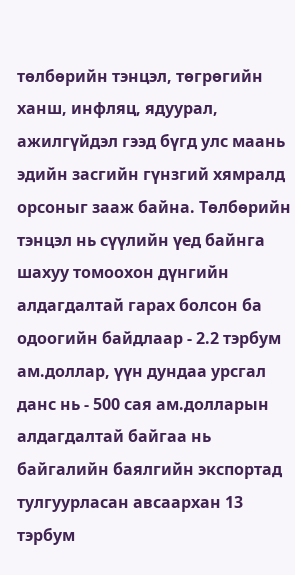төлбөрийн тэнцэл, төгрөгийн ханш, инфляц, ядуурал, ажилгүйдэл гээд бүгд улс маань эдийн засгийн гүнзгий хямралд орсоныг зааж байна. Төлбөрийн тэнцэл нь сүүлийн үед байнга шахуу томоохон дүнгийн алдагдалтай гарах болсон ба одоогийн байдлаар - 2.2 тэрбум ам.доллар, үүн дундаа урсгал данс нь - 500 сая ам.долларын алдагдалтай байгаа нь байгалийн баялгийн экспортад тулгуурласан авсаархан 13 тэрбум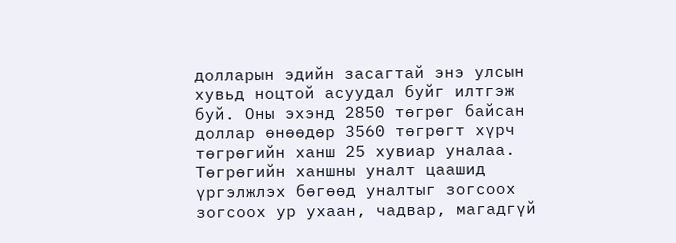долларын эдийн засагтай энэ улсын хувьд ноцтой асуудал буйг илтгэж буй. Оны эхэнд 2850 төгрөг байсан доллар өнөөдөр 3560 төгрөгт хүрч төгрөгийн ханш 25 хувиар уналаа. Төгрөгийн ханшны уналт цаашид үргэлжлэх бөгөөд уналтыг зогсоох зогсоох ур ухаан, чадвар, магадгүй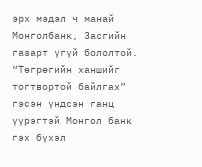эрх мэдэл ч манай Монголбанк, Засгийн газарт үгүй бололтой. “Төгрөгийн ханшийг тогтвортой байлгах” гэсэн үндсэн ганц үүрэгтэй Монгол банк гэх бүхэл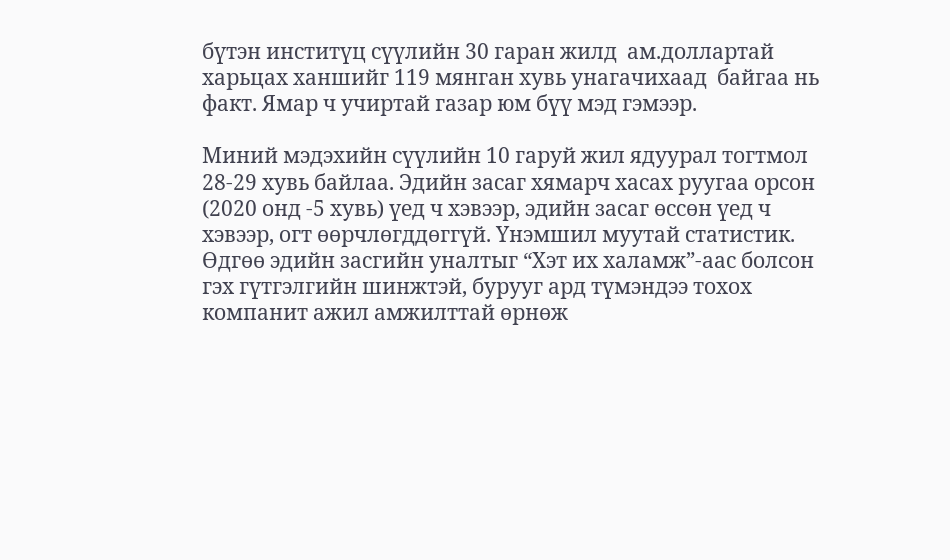бүтэн инститүц сүүлийн 30 гаран жилд  ам.доллартай харьцах ханшийг 119 мянган хувь унагачихаад  байгаа нь факт. Ямар ч учиртай газар юм бүү мэд гэмээр.

Миний мэдэхийн сүүлийн 10 гаруй жил ядуурал тогтмол 28-29 хувь байлаа. Эдийн засаг хямарч хасах руугаа орсон (2020 онд -5 хувь) үед ч хэвээр, эдийн засаг өссөн үед ч хэвээр, огт өөрчлөгддөггүй. Үнэмшил муутай статистик. Өдгөө эдийн засгийн уналтыг “Хэт их халамж”-аас болсон гэх гүтгэлгийн шинжтэй, бурууг ард түмэндээ тохох компанит ажил амжилттай өрнөж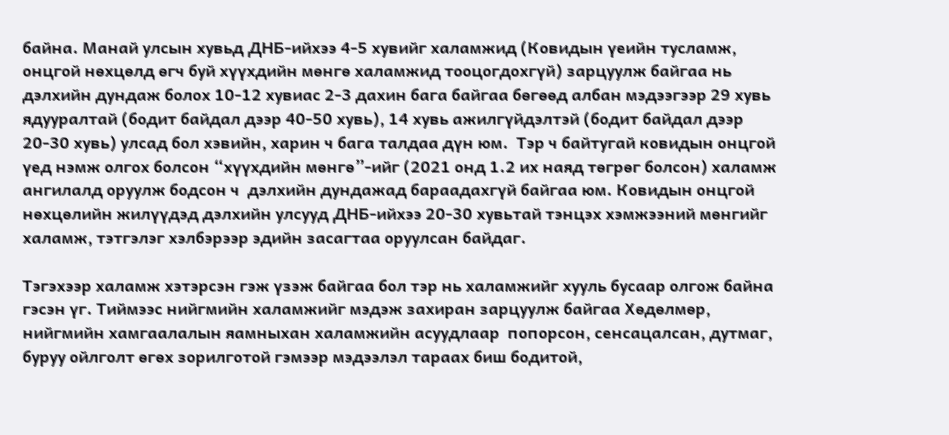байна. Манай улсын хувьд ДНБ-ийхээ 4-5 хувийг халамжид (Ковидын үеийн тусламж, онцгой нөхцөлд өгч буй хүүхдийн мөнгө халамжид тооцогдохгүй) зарцуулж байгаа нь дэлхийн дундаж болох 10-12 хувиас 2-3 дахин бага байгаа бөгөөд албан мэдээгээр 29 хувь ядууралтай (бодит байдал дээр 40-50 хувь), 14 хувь ажилгүйдэлтэй (бодит байдал дээр 20-30 хувь) улсад бол хэвийн, харин ч бага талдаа дүн юм.  Тэр ч байтугай ковидын онцгой үед нэмж олгох болсон “хүүхдийн мөнгө”-ийг (2021 онд 1.2 их наяд төгрөг болсон) халамж ангилалд оруулж бодсон ч  дэлхийн дундажад бараадахгүй байгаа юм. Ковидын онцгой нөхцөлийн жилүүдэд дэлхийн улсууд ДНБ-ийхээ 20-30 хувьтай тэнцэх хэмжээний мөнгийг халамж, тэтгэлэг хэлбэрээр эдийн засагтаа оруулсан байдаг.

Тэгэхээр халамж хэтэрсэн гэж үзэж байгаа бол тэр нь халамжийг хууль бусаар олгож байна гэсэн үг. Тиймээс нийгмийн халамжийг мэдэж захиран зарцуулж байгаа Хөдөлмөр, нийгмийн хамгаалалын яамныхан халамжийн асуудлаар  попорсон, сенсацалсан, дутмаг, буруу ойлголт өгөх зорилготой гэмээр мэдээлэл тараах биш бодитой,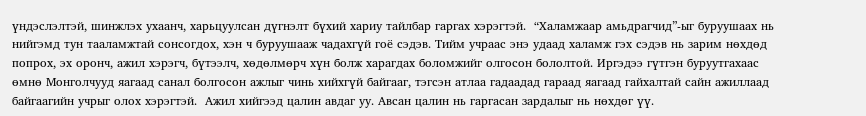үндэслэлтэй, шинжлэх ухаанч, харьцуулсан дүгнэлт бүхий хариу тайлбар гаргах хэрэгтэй.  “Халамжаар амьдрагчид”-ыг буруушаах нь нийгэмд тун тааламжтай сонсогдох, хэн ч буруушааж чадахгүй гоё сэдэв. Тийм учраас энэ удаад халамж гэх сэдэв нь зарим нөхдөд попрох, эх оронч, ажил хэрэгч, бүтээлч, хөдөлмөрч хүн болж харагдах боломжийг олгосон бололтой. Иргэдээ гүтгэн буруутгахаас өмнө Монголчууд яагаад санал болгосон ажлыг чинь хийхгүй байгааг, тэгсэн атлаа гадаадад гараад яагаад гайхалтай сайн ажиллаад байгаагийн учрыг олох хэрэгтэй.  Ажил хийгээд цалин авдаг уу. Авсан цалин нь гаргасан зардалыг нь нөхдөг үү.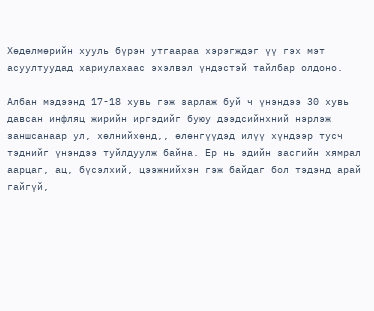Хөдөлмөрийн хууль бүрэн утгаараа хэрэгждэг үү гэх мэт асуултуудад хариулахаас эхэлвэл үндэстэй тайлбар олдоно.

Албан мэдээнд 17-18 хувь гэж зарлаж буй ч үнэндээ 30 хувь давсан инфляц жирийн иргэдийг буюу дээдсийнхний нэрлэж заншсанаар ул, хөлнийхөнд,, өлөнгүүдэд илүү хүндээр тусч тэднийг үнэндээ туйлдуулж байна. Ер нь эдийн засгийн хямрал аарцаг, ац, бүсэлхий, цээжнийхэн гэж байдаг бол тэдэнд арай гайгүй,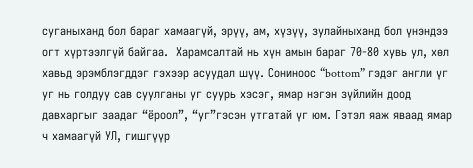суганыханд бол бараг хамаагүй, эрүү, ам, хүзүү, зулайныханд бол үнэндээ огт хүртээлгүй байгаа.  Харамсалтай нь хүн амын бараг 70-80 хувь ул, хөл хавьд эрэмблэгддэг гэхээр асуудал шүү. Сониноос “bottom” гэдэг англи үг уг нь голдуу сав суулганы уг суурь хэсэг, ямар нэгэн зүйлийн доод давхаргыг заадаг “ёроол”, “уг”гэсэн утгатай үг юм. Гэтэл яаж яваад ямар ч хамаагүй УЛ, гишгүүр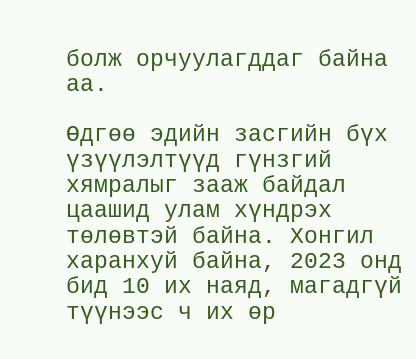болж орчуулагддаг байна аа.

Өдгөө эдийн засгийн бүх үзүүлэлтүүд гүнзгий хямралыг зааж байдал цаашид улам хүндрэх төлөвтэй байна. Хонгил харанхуй байна, 2023 онд бид 10 их наяд, магадгүй түүнээс ч их өр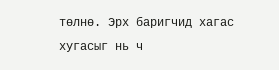төлнө. Эрх баригчид хагас хугасыг нь ч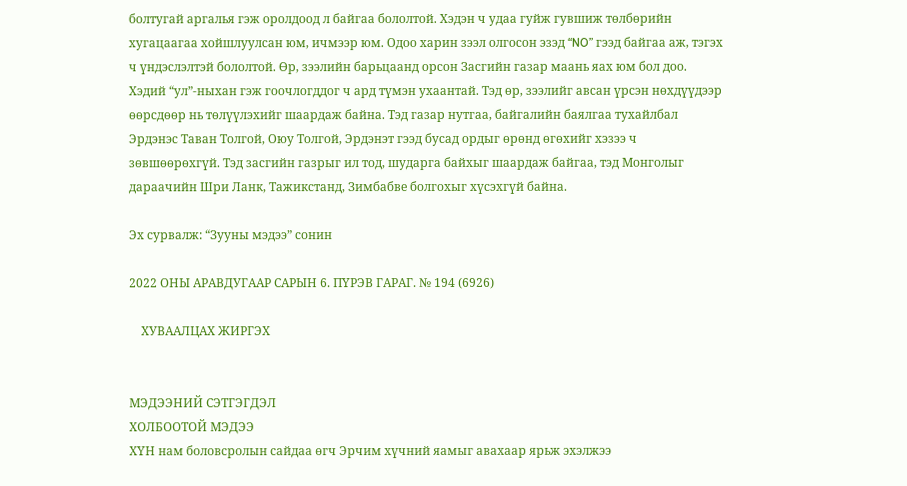болтугай аргалья гэж оролдоод л байгаа бололтой. Хэдэн ч удаа гуйж гувшиж төлбөрийн хугацаагаа хойшлуулсан юм, ичмээр юм. Одоо харин зээл олгосон эзэд “NO” гээд байгаа аж, тэгэх ч үндэслэлтэй бололтой. Өр, зээлийн барьцаанд орсон Засгийн газар маань яах юм бол доо. Хэдий “ул”-ныхан гэж гоочлогддог ч ард түмэн ухаантай. Тэд өр, зээлийг авсан үрсэн нөхдүүдээр өөрсдөөр нь төлүүлэхийг шаардаж байна. Tэд газар нутгаа, байгалийн баялгаа тухайлбал Эрдэнэс Таван Толгой, Оюу Толгой, Эрдэнэт гээд бусад ордыг өрөнд өгөхийг хэзээ ч зөвшөөрөхгүй. Тэд засгийн газрыг ил тод, шударга байхыг шаардаж байгаа, тэд Монголыг дараачийн Шри Ланк, Тажикстанд, Зимбабве болгохыг хүсэхгүй байна.

Эх сурвалж: “Зууны мэдээ” сонин

2022 ОНЫ АРАВДУГААР САРЫН 6. ПҮРЭВ ГАРАГ. № 194 (6926)

    ХУВААЛЦАХ ЖИРГЭХ


МЭДЭЭНИЙ СЭТГЭГДЭЛ
ХОЛБООТОЙ МЭДЭЭ
ХҮН нам боловсролын сайдаа өгч Эрчим хүчний яамыг авахаар ярьж эхэлжээ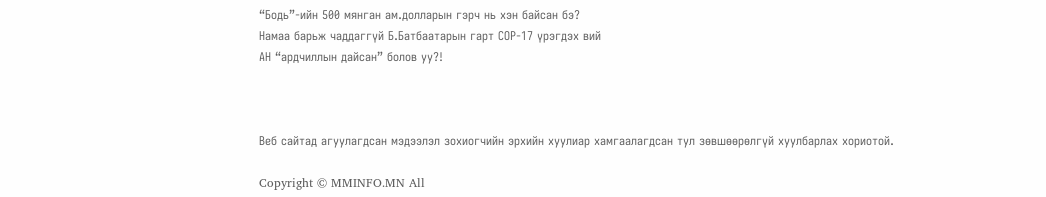“Бодь”-ийн 500 мянган ам.долларын гэрч нь хэн байсан бэ?
Намаа барьж чаддаггүй Б.Батбаатарын гарт СОP-17 үрэгдэх вий
АН “ардчиллын дайсан” болов уу?!



Веб сайтад агуулагдсан мэдээлэл зохиогчийн эрхийн хуулиар хамгаалагдсан тул зөвшөөрөлгүй хуулбарлах хориотой.

Copyright © MMINFO.MN All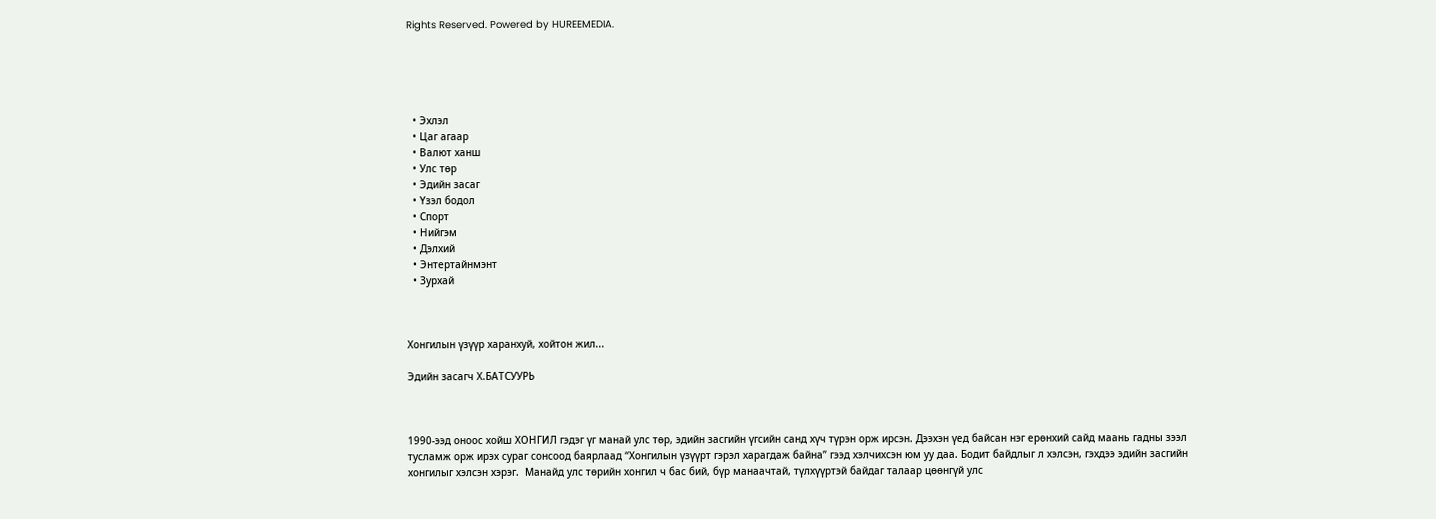Rights Reserved. Powered by HUREEMEDIA.





  • Эхлэл
  • Цаг агаар
  • Валют ханш
  • Улс төр
  • Эдийн засаг
  • Үзэл бодол
  • Спорт
  • Нийгэм
  • Дэлхий
  • Энтертайнмэнт
  • Зурхай



Хонгилын үзүүр харанхуй, хойтон жил...

Эдийн засагч Х.БАТСУУРЬ



1990-ээд оноос хойш ХОНГИЛ гэдэг үг манай улс төр, эдийн засгийн үгсийн санд хүч түрэн орж ирсэн. Дээхэн үед байсан нэг ерөнхий сайд маань гадны зээл тусламж орж ирэх сураг сонсоод баярлаад “Хонгилын үзүүрт гэрэл харагдаж байна” гээд хэлчихсэн юм уу даа. Бодит байдлыг л хэлсэн, гэхдээ эдийн засгийн хонгилыг хэлсэн хэрэг.  Манайд улс төрийн хонгил ч бас бий, бүр манаачтай, түлхүүртэй байдаг талаар цөөнгүй улс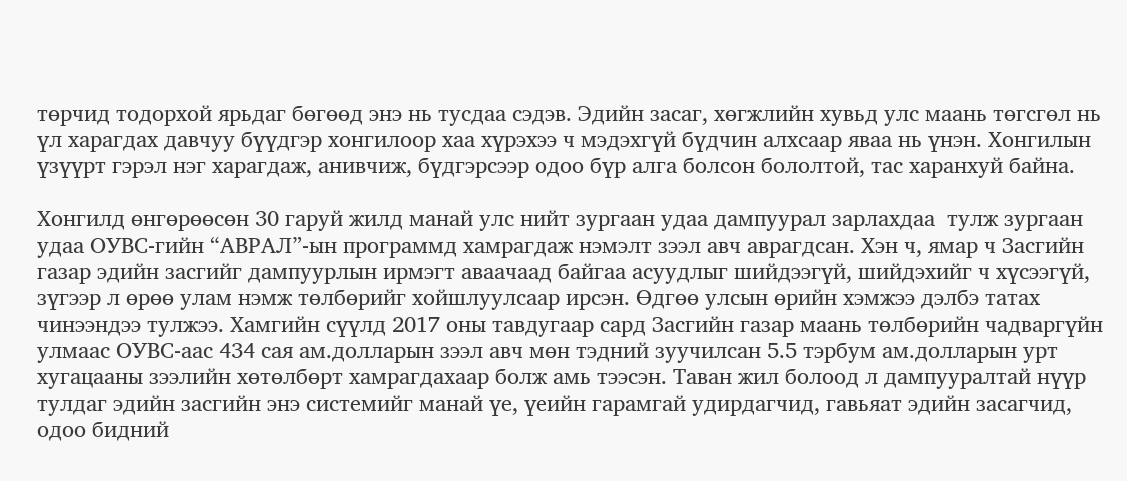төрчид тодорхой ярьдаг бөгөөд энэ нь тусдаа сэдэв. Эдийн засаг, хөгжлийн хувьд улс маань төгсгөл нь үл харагдах давчуу бүүдгэр хонгилоор хаа хүрэхээ ч мэдэхгүй бүдчин алхсаар яваа нь үнэн. Хонгилын үзүүрт гэрэл нэг харагдаж, анивчиж, бүдгэрсээр одоо бүр алга болсон бололтой, тас харанхуй байна.

Хонгилд өнгөрөөсөн 30 гаруй жилд манай улс нийт зургаан удаа дампуурал зарлахдаа  тулж зургаан удаа ОУВС-гийн “АВРАЛ”-ын программд хамрагдаж нэмэлт зээл авч аврагдсан. Хэн ч, ямар ч Засгийн газар эдийн засгийг дампуурлын ирмэгт аваачаад байгаа асуудлыг шийдээгүй, шийдэхийг ч хүсээгүй, зүгээр л өрөө улам нэмж төлбөрийг хойшлуулсаар ирсэн. Өдгөө улсын өрийн хэмжээ дэлбэ татах чинээндээ тулжээ. Хамгийн сүүлд 2017 оны тавдугаар сард Засгийн газар маань төлбөрийн чадваргүйн улмаас ОУВС-аас 434 сая ам.долларын зээл авч мөн тэдний зуучилсан 5.5 тэрбум ам.долларын урт хугацааны зээлийн хөтөлбөрт хамрагдахаар болж амь тээсэн. Таван жил болоод л дампууралтай нүүр тулдаг эдийн засгийн энэ системийг манай үе, үеийн гарамгай удирдагчид, гавьяат эдийн засагчид, одоо бидний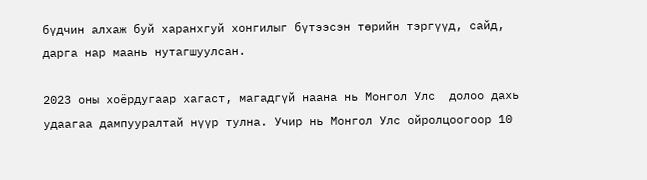бүдчин алхаж буй харанхгуй хонгилыг бүтээсэн төрийн тэргүүд, сайд, дарга нар маань нутагшуулсан.

2023 оны хоёрдугаар хагаст, магадгүй наана нь Монгол Улс  долоо дахь удаагаа дампууралтай нүүр тулна. Учир нь Монгол Улс ойролцоогоор 10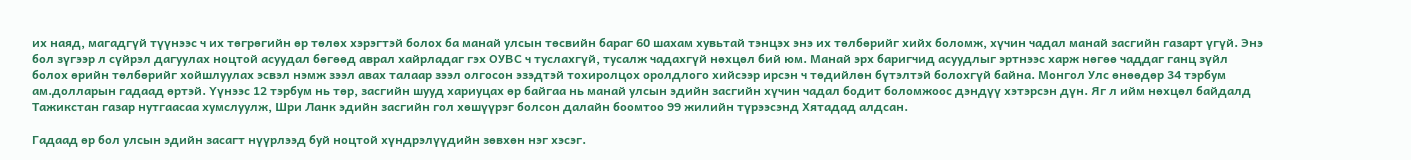их наяд, магадгүй түүнээс ч их төгрөгийн өр төлөх хэрэгтэй болох ба манай улсын төсвийн бараг 60 шахам хувьтай тэнцэх энэ их төлбөрийг хийх боломж, хүчин чадал манай засгийн газарт үгүй. Энэ бол зүгээр л сүйрэл дагуулах ноцтой асуудал бөгөөд аврал хайрладаг гэх ОУВС ч туслахгүй, тусалж чадахгүй нөхцөл бий юм. Манай эрх баригчид асуудлыг эртнээс харж нөгөө чаддаг ганц зүйл болох өрийн төлбөрийг хойшлуулах эсвэл нэмж зээл авах талаар зээл олгосон эзэдтэй тохиролцох оролдлого хийсээр ирсэн ч төдийлөн бүтэлтэй болохгүй байна. Монгол Улс өнөөдөр 34 тэрбум ам.долларын гадаад өртэй. Үүнээс 12 тэрбум нь төр, засгийн шууд хариуцах өр байгаа нь манай улсын эдийн засгийн хүчин чадал бодит боломжоос дэндүү хэтэрсэн дүн. Яг л ийм нөхцөл байдалд Тажикстан газар нутгаасаа хумслуулж, Шри Ланк эдийн засгийн гол хөшүүрэг болсон далайн боомтоо 99 жилийн түрээсэнд Хятадад алдсан.

Гадаад өр бол улсын эдийн засагт нүүрлээд буй ноцтой хүндрэлүүдийн зөвхөн нэг хэсэг.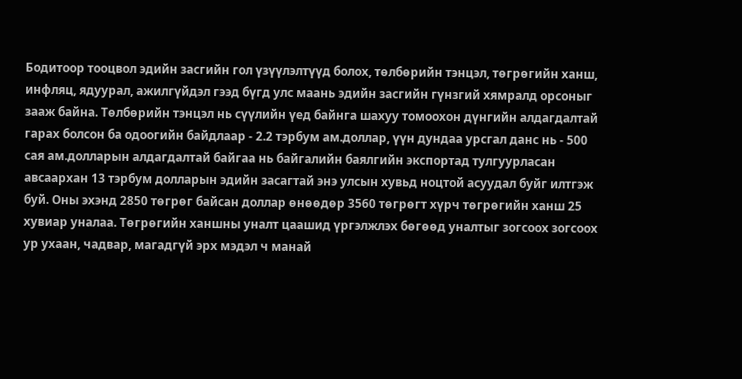Бодитоор тооцвол эдийн засгийн гол үзүүлэлтүүд болох, төлбөрийн тэнцэл, төгрөгийн ханш, инфляц, ядуурал, ажилгүйдэл гээд бүгд улс маань эдийн засгийн гүнзгий хямралд орсоныг зааж байна. Төлбөрийн тэнцэл нь сүүлийн үед байнга шахуу томоохон дүнгийн алдагдалтай гарах болсон ба одоогийн байдлаар - 2.2 тэрбум ам.доллар, үүн дундаа урсгал данс нь - 500 сая ам.долларын алдагдалтай байгаа нь байгалийн баялгийн экспортад тулгуурласан авсаархан 13 тэрбум долларын эдийн засагтай энэ улсын хувьд ноцтой асуудал буйг илтгэж буй. Оны эхэнд 2850 төгрөг байсан доллар өнөөдөр 3560 төгрөгт хүрч төгрөгийн ханш 25 хувиар уналаа. Төгрөгийн ханшны уналт цаашид үргэлжлэх бөгөөд уналтыг зогсоох зогсоох ур ухаан, чадвар, магадгүй эрх мэдэл ч манай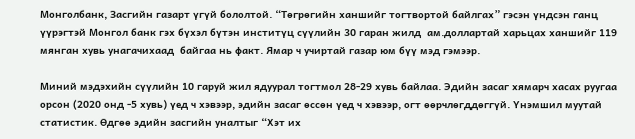Монголбанк, Засгийн газарт үгүй бололтой. “Төгрөгийн ханшийг тогтвортой байлгах” гэсэн үндсэн ганц үүрэгтэй Монгол банк гэх бүхэл бүтэн инститүц сүүлийн 30 гаран жилд  ам.доллартай харьцах ханшийг 119 мянган хувь унагачихаад  байгаа нь факт. Ямар ч учиртай газар юм бүү мэд гэмээр.

Миний мэдэхийн сүүлийн 10 гаруй жил ядуурал тогтмол 28-29 хувь байлаа. Эдийн засаг хямарч хасах руугаа орсон (2020 онд -5 хувь) үед ч хэвээр, эдийн засаг өссөн үед ч хэвээр, огт өөрчлөгддөггүй. Үнэмшил муутай статистик. Өдгөө эдийн засгийн уналтыг “Хэт их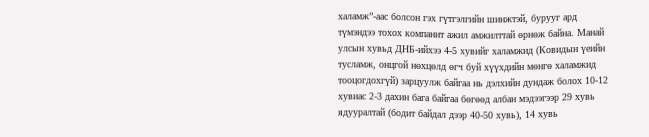халамж”-аас болсон гэх гүтгэлгийн шинжтэй, бурууг ард түмэндээ тохох компанит ажил амжилттай өрнөж байна. Манай улсын хувьд ДНБ-ийхээ 4-5 хувийг халамжид (Ковидын үеийн тусламж, онцгой нөхцөлд өгч буй хүүхдийн мөнгө халамжид тооцогдохгүй) зарцуулж байгаа нь дэлхийн дундаж болох 10-12 хувиас 2-3 дахин бага байгаа бөгөөд албан мэдээгээр 29 хувь ядууралтай (бодит байдал дээр 40-50 хувь), 14 хувь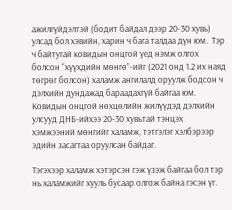ажилгүйдэлтэй (бодит байдал дээр 20-30 хувь) улсад бол хэвийн, харин ч бага талдаа дүн юм.  Тэр ч байтугай ковидын онцгой үед нэмж олгох болсон “хүүхдийн мөнгө”-ийг (2021 онд 1.2 их наяд төгрөг болсон) халамж ангилалд оруулж бодсон ч  дэлхийн дундажад бараадахгүй байгаа юм. Ковидын онцгой нөхцөлийн жилүүдэд дэлхийн улсууд ДНБ-ийхээ 20-30 хувьтай тэнцэх хэмжээний мөнгийг халамж, тэтгэлэг хэлбэрээр эдийн засагтаа оруулсан байдаг.

Тэгэхээр халамж хэтэрсэн гэж үзэж байгаа бол тэр нь халамжийг хууль бусаар олгож байна гэсэн үг.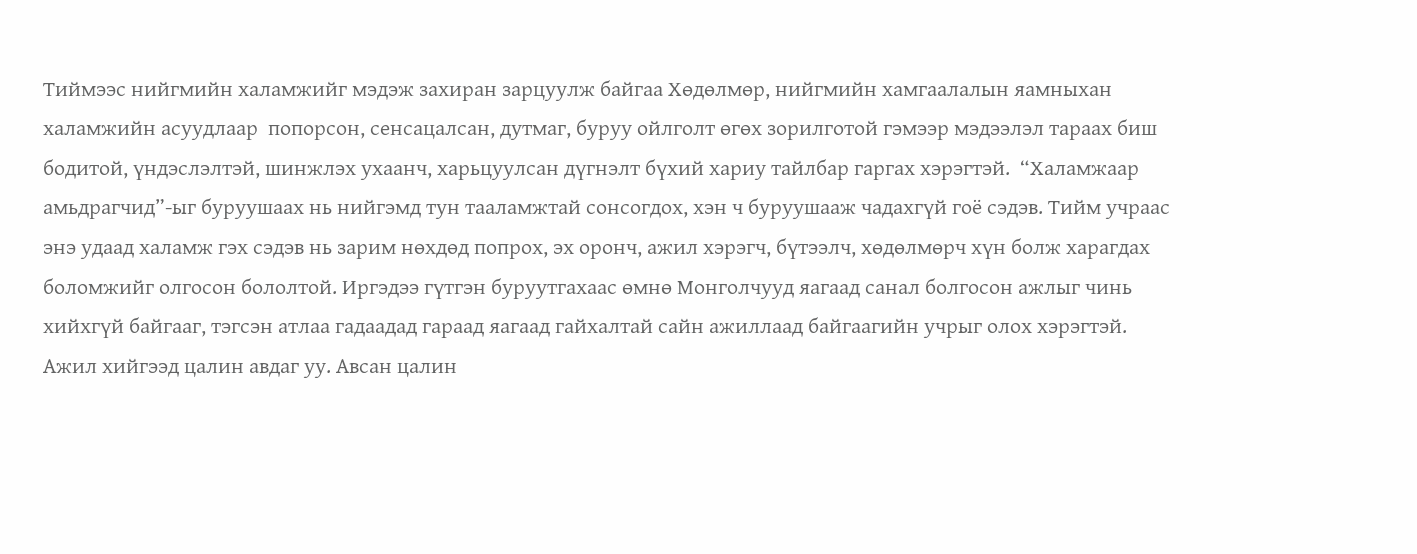Тиймээс нийгмийн халамжийг мэдэж захиран зарцуулж байгаа Хөдөлмөр, нийгмийн хамгаалалын яамныхан халамжийн асуудлаар  попорсон, сенсацалсан, дутмаг, буруу ойлголт өгөх зорилготой гэмээр мэдээлэл тараах биш бодитой, үндэслэлтэй, шинжлэх ухаанч, харьцуулсан дүгнэлт бүхий хариу тайлбар гаргах хэрэгтэй.  “Халамжаар амьдрагчид”-ыг буруушаах нь нийгэмд тун тааламжтай сонсогдох, хэн ч буруушааж чадахгүй гоё сэдэв. Тийм учраас энэ удаад халамж гэх сэдэв нь зарим нөхдөд попрох, эх оронч, ажил хэрэгч, бүтээлч, хөдөлмөрч хүн болж харагдах боломжийг олгосон бололтой. Иргэдээ гүтгэн буруутгахаас өмнө Монголчууд яагаад санал болгосон ажлыг чинь хийхгүй байгааг, тэгсэн атлаа гадаадад гараад яагаад гайхалтай сайн ажиллаад байгаагийн учрыг олох хэрэгтэй.  Ажил хийгээд цалин авдаг уу. Авсан цалин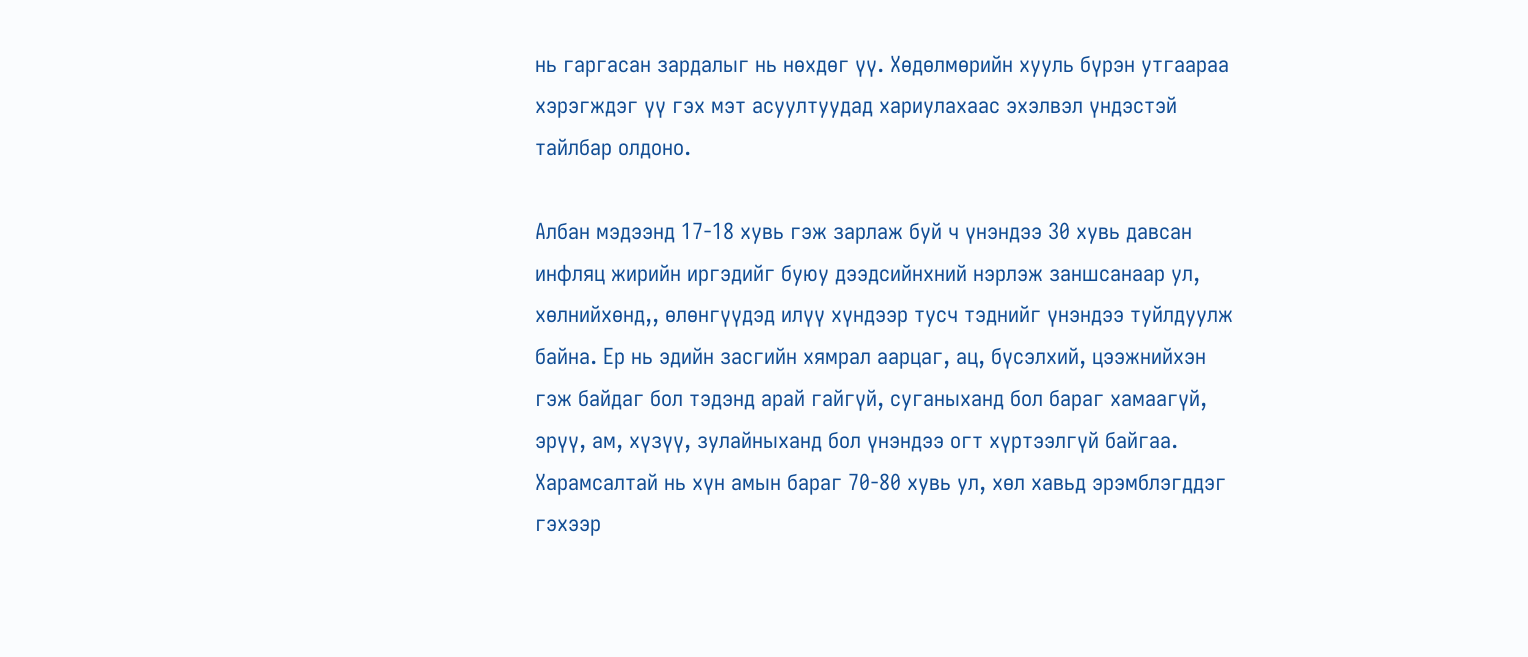нь гаргасан зардалыг нь нөхдөг үү. Хөдөлмөрийн хууль бүрэн утгаараа хэрэгждэг үү гэх мэт асуултуудад хариулахаас эхэлвэл үндэстэй тайлбар олдоно.

Албан мэдээнд 17-18 хувь гэж зарлаж буй ч үнэндээ 30 хувь давсан инфляц жирийн иргэдийг буюу дээдсийнхний нэрлэж заншсанаар ул, хөлнийхөнд,, өлөнгүүдэд илүү хүндээр тусч тэднийг үнэндээ туйлдуулж байна. Ер нь эдийн засгийн хямрал аарцаг, ац, бүсэлхий, цээжнийхэн гэж байдаг бол тэдэнд арай гайгүй, суганыханд бол бараг хамаагүй, эрүү, ам, хүзүү, зулайныханд бол үнэндээ огт хүртээлгүй байгаа.  Харамсалтай нь хүн амын бараг 70-80 хувь ул, хөл хавьд эрэмблэгддэг гэхээр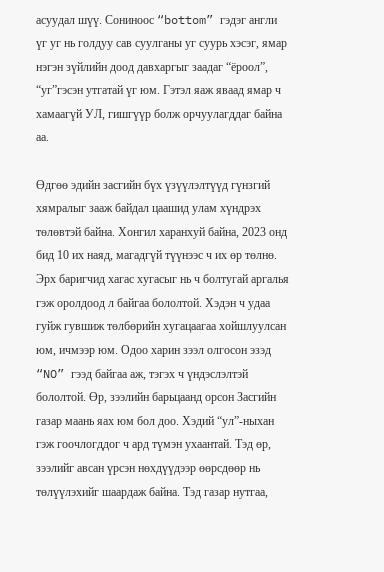асуудал шүү. Сониноос “bottom” гэдэг англи үг уг нь голдуу сав суулганы уг суурь хэсэг, ямар нэгэн зүйлийн доод давхаргыг заадаг “ёроол”, “уг”гэсэн утгатай үг юм. Гэтэл яаж яваад ямар ч хамаагүй УЛ, гишгүүр болж орчуулагддаг байна аа.

Өдгөө эдийн засгийн бүх үзүүлэлтүүд гүнзгий хямралыг зааж байдал цаашид улам хүндрэх төлөвтэй байна. Хонгил харанхуй байна, 2023 онд бид 10 их наяд, магадгүй түүнээс ч их өр төлнө. Эрх баригчид хагас хугасыг нь ч болтугай аргалья гэж оролдоод л байгаа бололтой. Хэдэн ч удаа гуйж гувшиж төлбөрийн хугацаагаа хойшлуулсан юм, ичмээр юм. Одоо харин зээл олгосон эзэд “NO” гээд байгаа аж, тэгэх ч үндэслэлтэй бололтой. Өр, зээлийн барьцаанд орсон Засгийн газар маань яах юм бол доо. Хэдий “ул”-ныхан гэж гоочлогддог ч ард түмэн ухаантай. Тэд өр, зээлийг авсан үрсэн нөхдүүдээр өөрсдөөр нь төлүүлэхийг шаардаж байна. Tэд газар нутгаа,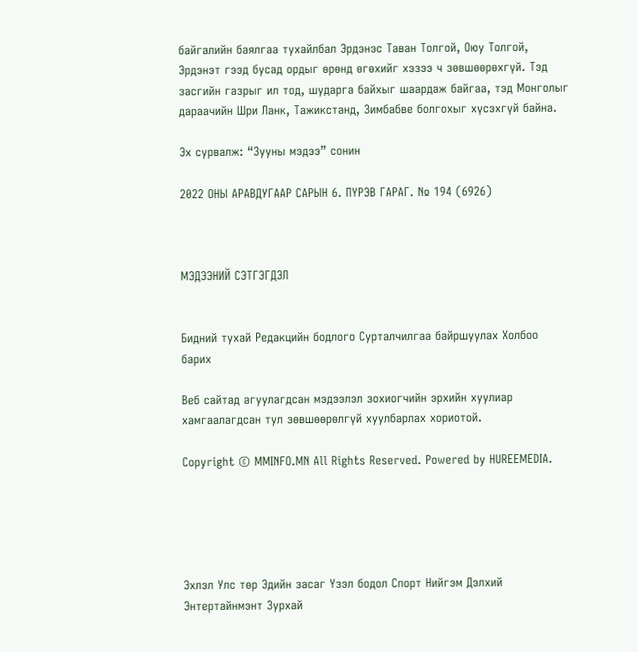байгалийн баялгаа тухайлбал Эрдэнэс Таван Толгой, Оюу Толгой, Эрдэнэт гээд бусад ордыг өрөнд өгөхийг хэзээ ч зөвшөөрөхгүй. Тэд засгийн газрыг ил тод, шударга байхыг шаардаж байгаа, тэд Монголыг дараачийн Шри Ланк, Тажикстанд, Зимбабве болгохыг хүсэхгүй байна.

Эх сурвалж: “Зууны мэдээ” сонин

2022 ОНЫ АРАВДУГААР САРЫН 6. ПҮРЭВ ГАРАГ. № 194 (6926)



МЭДЭЭНИЙ СЭТГЭГДЭЛ


Бидний тухай Редакцийн бодлого Сурталчилгаа байршуулах Холбоо барих

Веб сайтад агуулагдсан мэдээлэл зохиогчийн эрхийн хуулиар хамгаалагдсан тул зөвшөөрөлгүй хуулбарлах хориотой.

Copyright © MMINFO.MN All Rights Reserved. Powered by HUREEMEDIA.





Эхлэл Улс төр Эдийн засаг Үзэл бодол Спорт Нийгэм Дэлхий Энтертайнмэнт Зурхай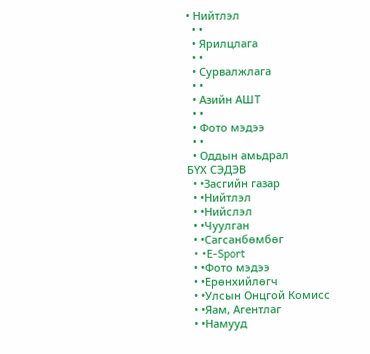• Нийтлэл
  • •
  • Ярилцлага
  • •
  • Сурвалжлага
  • •
  • Азийн АШТ
  • •
  • Фото мэдээ
  • •
  • Оддын амьдрал
БҮХ СЭДЭВ
  • •Засгийн газар
  • •Нийтлэл
  • •Нийслэл
  • •Чуулган
  • •Сагсанбөмбөг
  • •E-Sport
  • •Фото мэдээ
  • •Ерөнхийлөгч
  • •Улсын Онцгой Комисс
  • •Яам, Агентлаг
  • •Намууд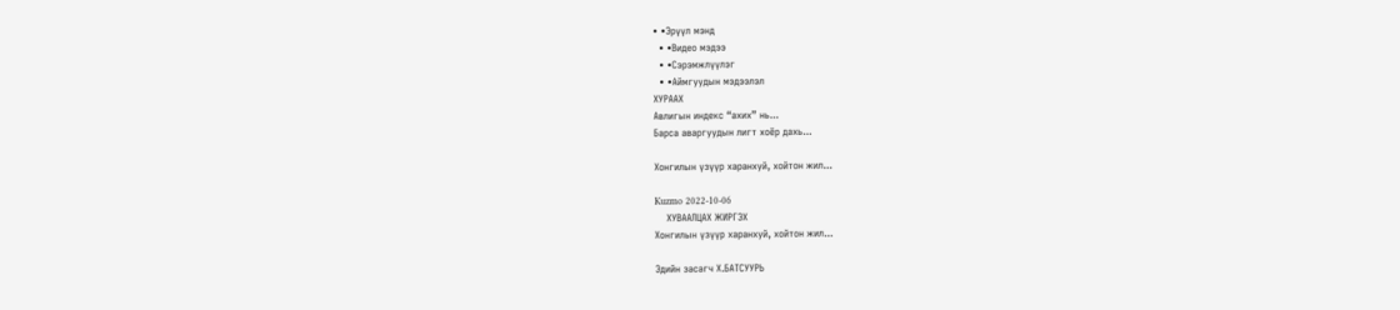• •Эрүүл мэнд
  • •Видео мэдээ
  • •Сэрэмжлүүлэг
  • •Аймгуудын мэдээлэл
ХУРААХ
Авлигын индекс “ахих” нь...
Барса аваргуудын лигт хоёр дахь...

Хонгилын үзүүр харанхуй, хойтон жил...

Kuzmo 2022-10-06
    ХУВААЛЦАХ ЖИРГЭХ
Хонгилын үзүүр харанхуй, хойтон жил...

Эдийн засагч Х.БАТСУУРЬ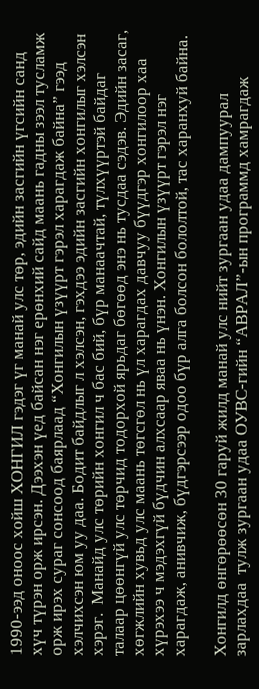1990-ээд оноос хойш ХОНГИЛ гэдэг үг манай улс төр, эдийн засгийн үгсийн санд хүч түрэн орж ирсэн. Дээхэн үед байсан нэг ерөнхий сайд маань гадны зээл тусламж орж ирэх сураг сонсоод баярлаад “Хонгилын үзүүрт гэрэл харагдаж байна” гээд хэлчихсэн юм уу даа. Бодит байдлыг л хэлсэн, гэхдээ эдийн засгийн хонгилыг хэлсэн хэрэг.  Манайд улс төрийн хонгил ч бас бий, бүр манаачтай, түлхүүртэй байдаг талаар цөөнгүй улс төрчид тодорхой ярьдаг бөгөөд энэ нь тусдаа сэдэв. Эдийн засаг, хөгжлийн хувьд улс маань төгсгөл нь үл харагдах давчуу бүүдгэр хонгилоор хаа хүрэхээ ч мэдэхгүй бүдчин алхсаар яваа нь үнэн. Хонгилын үзүүрт гэрэл нэг харагдаж, анивчиж, бүдгэрсээр одоо бүр алга болсон бололтой, тас харанхуй байна.

Хонгилд өнгөрөөсөн 30 гаруй жилд манай улс нийт зургаан удаа дампуурал зарлахдаа  тулж зургаан удаа ОУВС-гийн “АВРАЛ”-ын программд хамрагдаж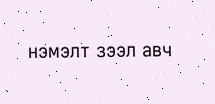нэмэлт зээл авч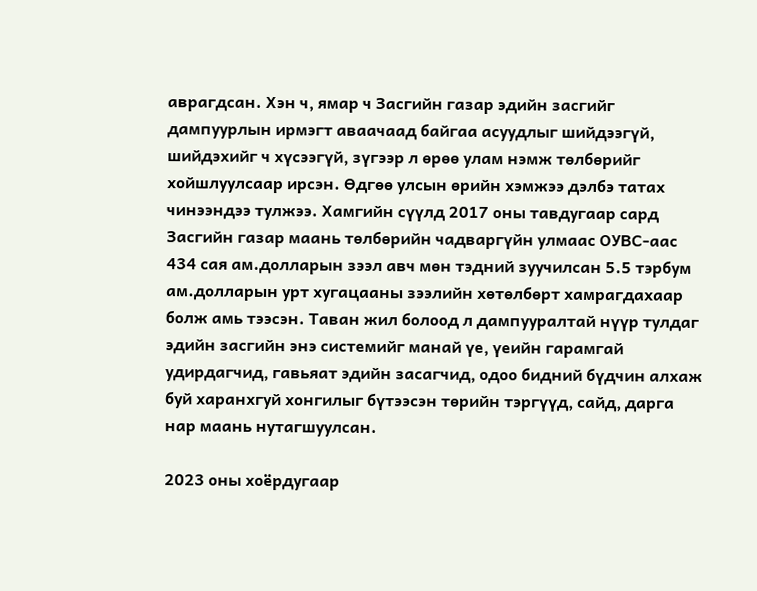аврагдсан. Хэн ч, ямар ч Засгийн газар эдийн засгийг дампуурлын ирмэгт аваачаад байгаа асуудлыг шийдээгүй, шийдэхийг ч хүсээгүй, зүгээр л өрөө улам нэмж төлбөрийг хойшлуулсаар ирсэн. Өдгөө улсын өрийн хэмжээ дэлбэ татах чинээндээ тулжээ. Хамгийн сүүлд 2017 оны тавдугаар сард Засгийн газар маань төлбөрийн чадваргүйн улмаас ОУВС-аас 434 сая ам.долларын зээл авч мөн тэдний зуучилсан 5.5 тэрбум ам.долларын урт хугацааны зээлийн хөтөлбөрт хамрагдахаар болж амь тээсэн. Таван жил болоод л дампууралтай нүүр тулдаг эдийн засгийн энэ системийг манай үе, үеийн гарамгай удирдагчид, гавьяат эдийн засагчид, одоо бидний бүдчин алхаж буй харанхгуй хонгилыг бүтээсэн төрийн тэргүүд, сайд, дарга нар маань нутагшуулсан.

2023 оны хоёрдугаар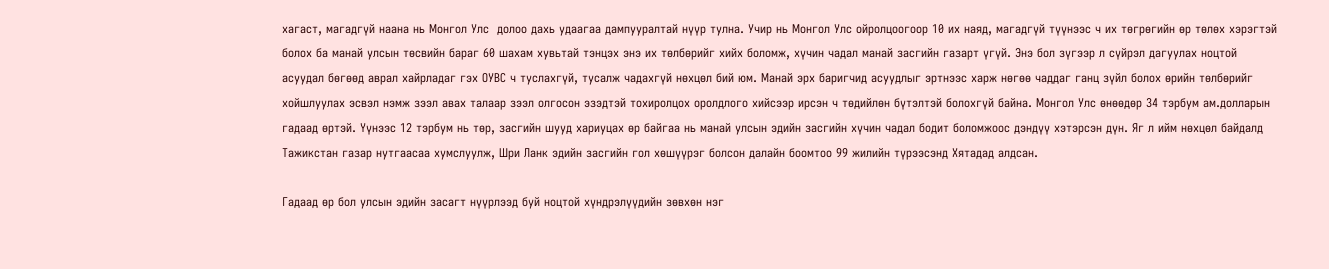хагаст, магадгүй наана нь Монгол Улс  долоо дахь удаагаа дампууралтай нүүр тулна. Учир нь Монгол Улс ойролцоогоор 10 их наяд, магадгүй түүнээс ч их төгрөгийн өр төлөх хэрэгтэй болох ба манай улсын төсвийн бараг 60 шахам хувьтай тэнцэх энэ их төлбөрийг хийх боломж, хүчин чадал манай засгийн газарт үгүй. Энэ бол зүгээр л сүйрэл дагуулах ноцтой асуудал бөгөөд аврал хайрладаг гэх ОУВС ч туслахгүй, тусалж чадахгүй нөхцөл бий юм. Манай эрх баригчид асуудлыг эртнээс харж нөгөө чаддаг ганц зүйл болох өрийн төлбөрийг хойшлуулах эсвэл нэмж зээл авах талаар зээл олгосон эзэдтэй тохиролцох оролдлого хийсээр ирсэн ч төдийлөн бүтэлтэй болохгүй байна. Монгол Улс өнөөдөр 34 тэрбум ам.долларын гадаад өртэй. Үүнээс 12 тэрбум нь төр, засгийн шууд хариуцах өр байгаа нь манай улсын эдийн засгийн хүчин чадал бодит боломжоос дэндүү хэтэрсэн дүн. Яг л ийм нөхцөл байдалд Тажикстан газар нутгаасаа хумслуулж, Шри Ланк эдийн засгийн гол хөшүүрэг болсон далайн боомтоо 99 жилийн түрээсэнд Хятадад алдсан.

Гадаад өр бол улсын эдийн засагт нүүрлээд буй ноцтой хүндрэлүүдийн зөвхөн нэг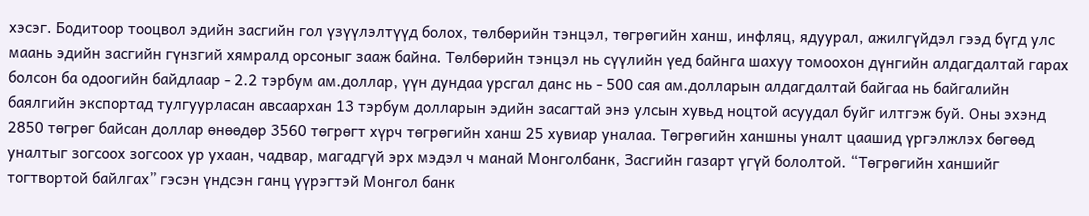хэсэг. Бодитоор тооцвол эдийн засгийн гол үзүүлэлтүүд болох, төлбөрийн тэнцэл, төгрөгийн ханш, инфляц, ядуурал, ажилгүйдэл гээд бүгд улс маань эдийн засгийн гүнзгий хямралд орсоныг зааж байна. Төлбөрийн тэнцэл нь сүүлийн үед байнга шахуу томоохон дүнгийн алдагдалтай гарах болсон ба одоогийн байдлаар - 2.2 тэрбум ам.доллар, үүн дундаа урсгал данс нь - 500 сая ам.долларын алдагдалтай байгаа нь байгалийн баялгийн экспортад тулгуурласан авсаархан 13 тэрбум долларын эдийн засагтай энэ улсын хувьд ноцтой асуудал буйг илтгэж буй. Оны эхэнд 2850 төгрөг байсан доллар өнөөдөр 3560 төгрөгт хүрч төгрөгийн ханш 25 хувиар уналаа. Төгрөгийн ханшны уналт цаашид үргэлжлэх бөгөөд уналтыг зогсоох зогсоох ур ухаан, чадвар, магадгүй эрх мэдэл ч манай Монголбанк, Засгийн газарт үгүй бололтой. “Төгрөгийн ханшийг тогтвортой байлгах” гэсэн үндсэн ганц үүрэгтэй Монгол банк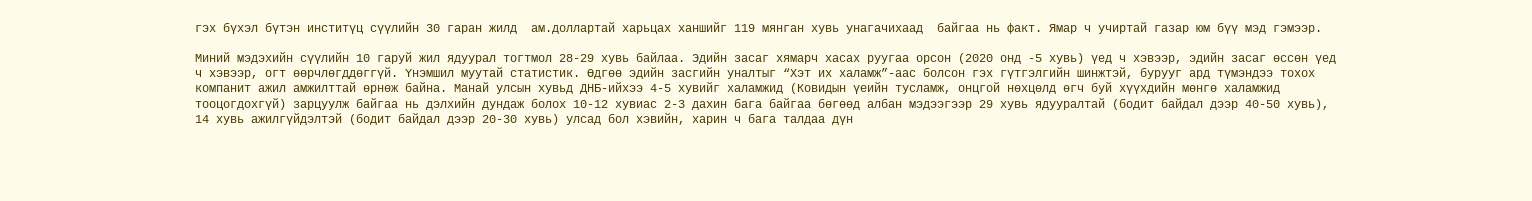гэх бүхэл бүтэн инститүц сүүлийн 30 гаран жилд  ам.доллартай харьцах ханшийг 119 мянган хувь унагачихаад  байгаа нь факт. Ямар ч учиртай газар юм бүү мэд гэмээр.

Миний мэдэхийн сүүлийн 10 гаруй жил ядуурал тогтмол 28-29 хувь байлаа. Эдийн засаг хямарч хасах руугаа орсон (2020 онд -5 хувь) үед ч хэвээр, эдийн засаг өссөн үед ч хэвээр, огт өөрчлөгддөггүй. Үнэмшил муутай статистик. Өдгөө эдийн засгийн уналтыг “Хэт их халамж”-аас болсон гэх гүтгэлгийн шинжтэй, бурууг ард түмэндээ тохох компанит ажил амжилттай өрнөж байна. Манай улсын хувьд ДНБ-ийхээ 4-5 хувийг халамжид (Ковидын үеийн тусламж, онцгой нөхцөлд өгч буй хүүхдийн мөнгө халамжид тооцогдохгүй) зарцуулж байгаа нь дэлхийн дундаж болох 10-12 хувиас 2-3 дахин бага байгаа бөгөөд албан мэдээгээр 29 хувь ядууралтай (бодит байдал дээр 40-50 хувь), 14 хувь ажилгүйдэлтэй (бодит байдал дээр 20-30 хувь) улсад бол хэвийн, харин ч бага талдаа дүн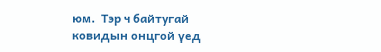юм.  Тэр ч байтугай ковидын онцгой үед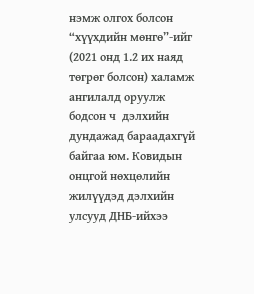нэмж олгох болсон “хүүхдийн мөнгө”-ийг (2021 онд 1.2 их наяд төгрөг болсон) халамж ангилалд оруулж бодсон ч  дэлхийн дундажад бараадахгүй байгаа юм. Ковидын онцгой нөхцөлийн жилүүдэд дэлхийн улсууд ДНБ-ийхээ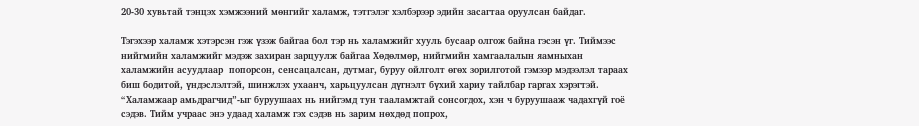20-30 хувьтай тэнцэх хэмжээний мөнгийг халамж, тэтгэлэг хэлбэрээр эдийн засагтаа оруулсан байдаг.

Тэгэхээр халамж хэтэрсэн гэж үзэж байгаа бол тэр нь халамжийг хууль бусаар олгож байна гэсэн үг. Тиймээс нийгмийн халамжийг мэдэж захиран зарцуулж байгаа Хөдөлмөр, нийгмийн хамгаалалын яамныхан халамжийн асуудлаар  попорсон, сенсацалсан, дутмаг, буруу ойлголт өгөх зорилготой гэмээр мэдээлэл тараах биш бодитой, үндэслэлтэй, шинжлэх ухаанч, харьцуулсан дүгнэлт бүхий хариу тайлбар гаргах хэрэгтэй.  “Халамжаар амьдрагчид”-ыг буруушаах нь нийгэмд тун тааламжтай сонсогдох, хэн ч буруушааж чадахгүй гоё сэдэв. Тийм учраас энэ удаад халамж гэх сэдэв нь зарим нөхдөд попрох,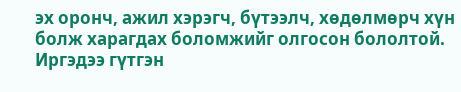эх оронч, ажил хэрэгч, бүтээлч, хөдөлмөрч хүн болж харагдах боломжийг олгосон бололтой. Иргэдээ гүтгэн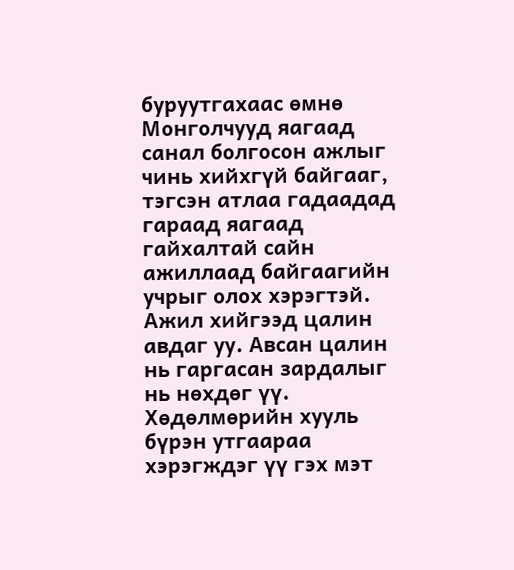буруутгахаас өмнө Монголчууд яагаад санал болгосон ажлыг чинь хийхгүй байгааг, тэгсэн атлаа гадаадад гараад яагаад гайхалтай сайн ажиллаад байгаагийн учрыг олох хэрэгтэй.  Ажил хийгээд цалин авдаг уу. Авсан цалин нь гаргасан зардалыг нь нөхдөг үү. Хөдөлмөрийн хууль бүрэн утгаараа хэрэгждэг үү гэх мэт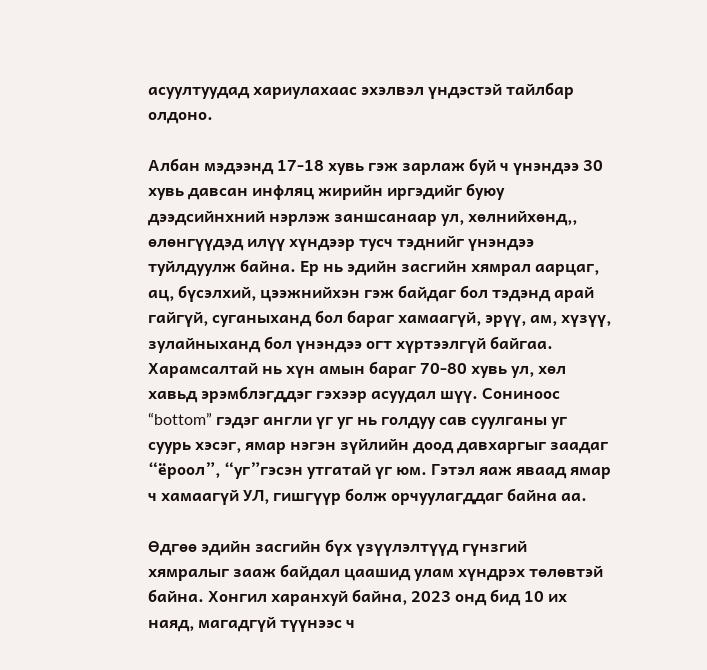асуултуудад хариулахаас эхэлвэл үндэстэй тайлбар олдоно.

Албан мэдээнд 17-18 хувь гэж зарлаж буй ч үнэндээ 30 хувь давсан инфляц жирийн иргэдийг буюу дээдсийнхний нэрлэж заншсанаар ул, хөлнийхөнд,, өлөнгүүдэд илүү хүндээр тусч тэднийг үнэндээ туйлдуулж байна. Ер нь эдийн засгийн хямрал аарцаг, ац, бүсэлхий, цээжнийхэн гэж байдаг бол тэдэнд арай гайгүй, суганыханд бол бараг хамаагүй, эрүү, ам, хүзүү, зулайныханд бол үнэндээ огт хүртээлгүй байгаа.  Харамсалтай нь хүн амын бараг 70-80 хувь ул, хөл хавьд эрэмблэгддэг гэхээр асуудал шүү. Сониноос “bottom” гэдэг англи үг уг нь голдуу сав суулганы уг суурь хэсэг, ямар нэгэн зүйлийн доод давхаргыг заадаг “ёроол”, “уг”гэсэн утгатай үг юм. Гэтэл яаж яваад ямар ч хамаагүй УЛ, гишгүүр болж орчуулагддаг байна аа.

Өдгөө эдийн засгийн бүх үзүүлэлтүүд гүнзгий хямралыг зааж байдал цаашид улам хүндрэх төлөвтэй байна. Хонгил харанхуй байна, 2023 онд бид 10 их наяд, магадгүй түүнээс ч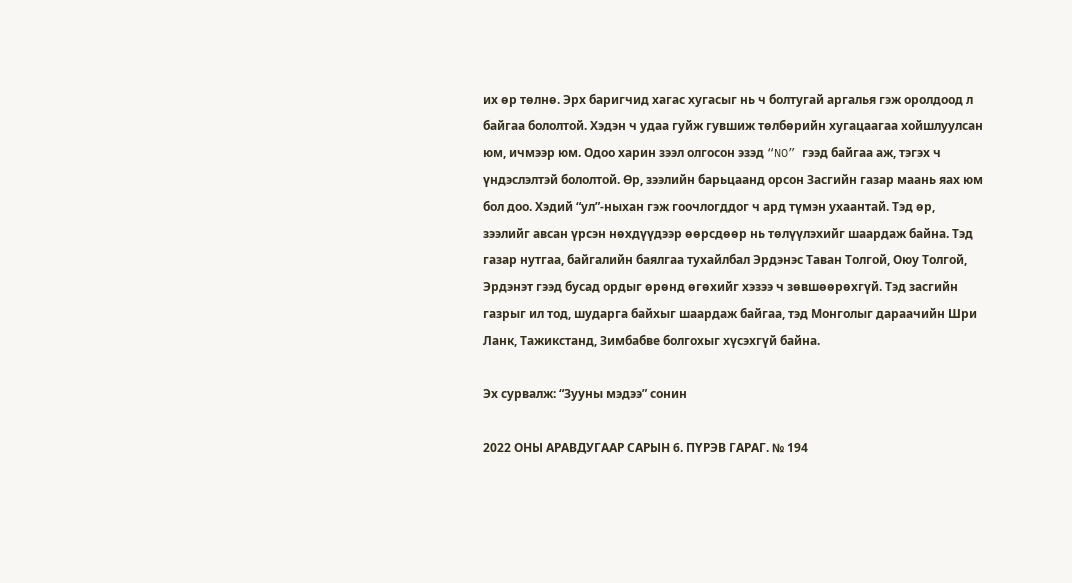их өр төлнө. Эрх баригчид хагас хугасыг нь ч болтугай аргалья гэж оролдоод л байгаа бололтой. Хэдэн ч удаа гуйж гувшиж төлбөрийн хугацаагаа хойшлуулсан юм, ичмээр юм. Одоо харин зээл олгосон эзэд “NO” гээд байгаа аж, тэгэх ч үндэслэлтэй бололтой. Өр, зээлийн барьцаанд орсон Засгийн газар маань яах юм бол доо. Хэдий “ул”-ныхан гэж гоочлогддог ч ард түмэн ухаантай. Тэд өр, зээлийг авсан үрсэн нөхдүүдээр өөрсдөөр нь төлүүлэхийг шаардаж байна. Tэд газар нутгаа, байгалийн баялгаа тухайлбал Эрдэнэс Таван Толгой, Оюу Толгой, Эрдэнэт гээд бусад ордыг өрөнд өгөхийг хэзээ ч зөвшөөрөхгүй. Тэд засгийн газрыг ил тод, шударга байхыг шаардаж байгаа, тэд Монголыг дараачийн Шри Ланк, Тажикстанд, Зимбабве болгохыг хүсэхгүй байна.

Эх сурвалж: “Зууны мэдээ” сонин

2022 ОНЫ АРАВДУГААР САРЫН 6. ПҮРЭВ ГАРАГ. № 194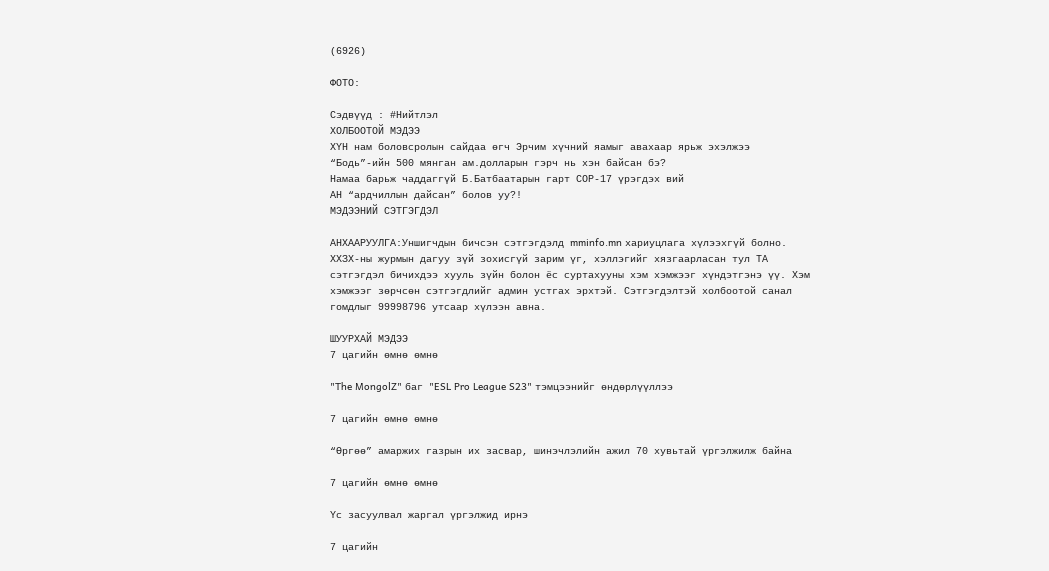(6926)

ФОТО:

Сэдвүүд : #Нийтлэл
ХОЛБООТОЙ МЭДЭЭ
ХҮН нам боловсролын сайдаа өгч Эрчим хүчний яамыг авахаар ярьж эхэлжээ
“Бодь”-ийн 500 мянган ам.долларын гэрч нь хэн байсан бэ?
Намаа барьж чаддаггүй Б.Батбаатарын гарт СОP-17 үрэгдэх вий
АН “ардчиллын дайсан” болов уу?!
МЭДЭЭНИЙ СЭТГЭГДЭЛ

АНХААРУУЛГА:Уншигчдын бичсэн сэтгэгдэлд mminfo.mn хариуцлага хүлээхгүй болно. ХХЗХ-ны журмын дагуу зүй зохисгүй зарим үг, хэллэгийг хязгаарласан тул ТА сэтгэгдэл бичихдээ хууль зүйн болон ёс суртахууны хэм хэмжээг хүндэтгэнэ үү. Хэм хэмжээг зөрчсөн сэтгэгдлийг админ устгах эрхтэй. Сэтгэгдэлтэй холбоотой санал гомдлыг 99998796 утсаар хүлээн авна.

ШУУРХАЙ МЭДЭЭ
7 цагийн өмнө өмнө

"The MongolZ" баг "ESL Pro League S23" тэмцээнийг өндөрлүүллээ

7 цагийн өмнө өмнө

“Өргөө” амаржих газрын их засвар, шинэчлэлийн ажил 70 хувьтай үргэлжилж байна

7 цагийн өмнө өмнө

Үс засуулвал жаргал үргэлжид ирнэ

7 цагийн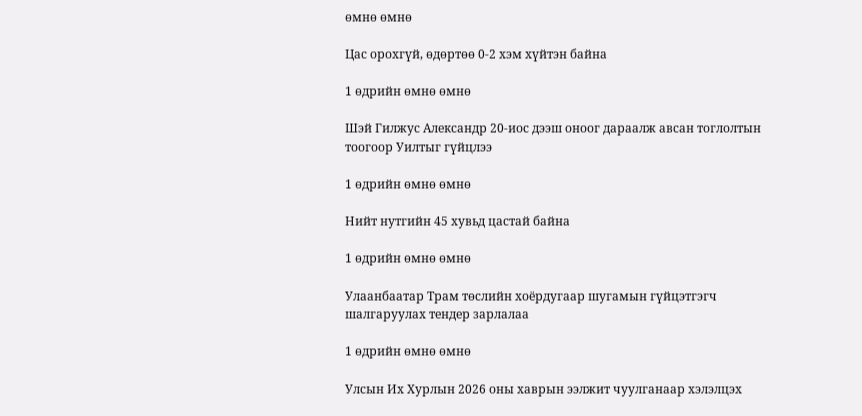өмнө өмнө

Цас орохгүй, өдөртөө 0-2 хэм хүйтэн байна

1 өдрийн өмнө өмнө

Шэй Гилжус Александр 20-иос дээш оноог дараалж авсан тоглолтын тоогоор Уилтыг гүйцлээ

1 өдрийн өмнө өмнө

Нийт нутгийн 45 хувьд цастай байна

1 өдрийн өмнө өмнө

Улаанбаатар Трам төслийн хоёрдугаар шугамын гүйцэтгэгч шалгаруулах тендер зарлалаа

1 өдрийн өмнө өмнө

Улсын Их Хурлын 2026 оны хаврын ээлжит чуулганаар хэлэлцэх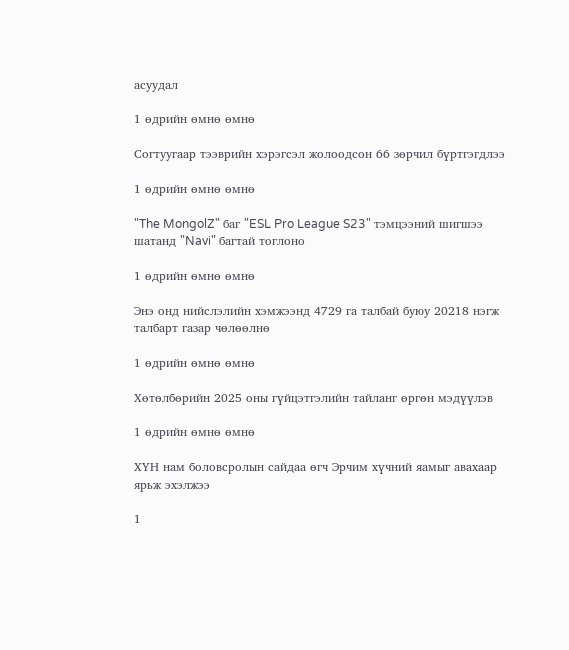асуудал

1 өдрийн өмнө өмнө

Согтуугаар тээврийн хэрэгсэл жолоодсон 66 зөрчил бүртгэгдлээ

1 өдрийн өмнө өмнө

"The MongolZ" баг "ESL Pro League S23" тэмцээний шигшээ шатанд "Navi" багтай тоглоно

1 өдрийн өмнө өмнө

Энэ онд нийслэлийн хэмжээнд 4729 га талбай буюу 20218 нэгж талбарт газар чөлөөлнө

1 өдрийн өмнө өмнө

Хөтөлбөрийн 2025 оны гүйцэтгэлийн тайланг өргөн мэдүүлэв

1 өдрийн өмнө өмнө

ХҮН нам боловсролын сайдаа өгч Эрчим хүчний яамыг авахаар ярьж эхэлжээ

1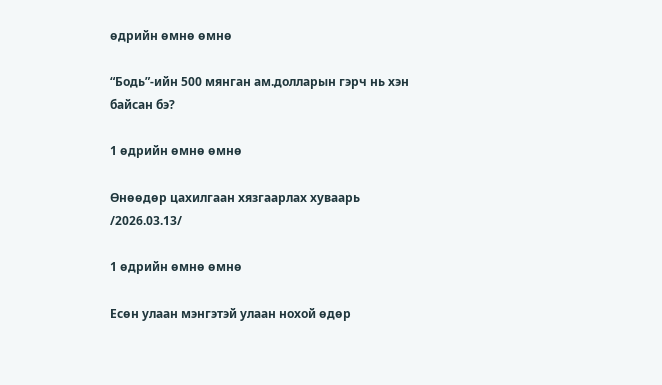өдрийн өмнө өмнө

“Бодь”-ийн 500 мянган ам.долларын гэрч нь хэн байсан бэ?

1 өдрийн өмнө өмнө

Өнөөдөр цахилгаан хязгаарлах хуваарь /2026.03.13/

1 өдрийн өмнө өмнө

Есөн улаан мэнгэтэй улаан нохой өдөр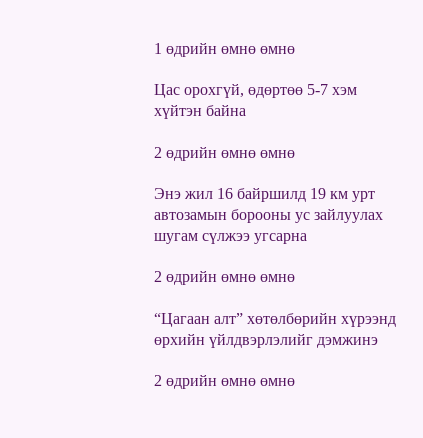1 өдрийн өмнө өмнө

Цас орохгүй, өдөртөө 5-7 хэм хүйтэн байна

2 өдрийн өмнө өмнө

Энэ жил 16 байршилд 19 км урт автозамын борооны ус зайлуулах шугам сүлжээ угсарна

2 өдрийн өмнө өмнө

“Цагаан алт” хөтөлбөрийн хүрээнд өрхийн үйлдвэрлэлийг дэмжинэ

2 өдрийн өмнө өмнө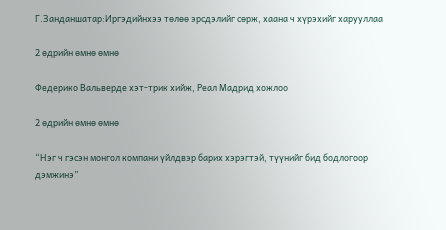Г.Занданшатар:Иргэдийнхээ төлөө эрсдэлийг сөрж, хаана ч хүрэхийг харууллаа

2 өдрийн өмнө өмнө

Федерико Вальверде хэт-трик хийж, Реал Мадрид хожлоо

2 өдрийн өмнө өмнө

“Нэг ч гэсэн монгол компани үйлдвэр барих хэрэгтэй, түүнийг бид бодлогоор дэмжинэ”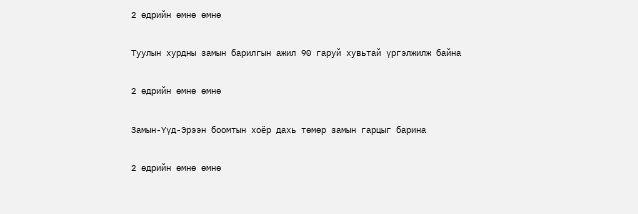2 өдрийн өмнө өмнө

Туулын хурдны замын барилгын ажил 90 гаруй хувьтай үргэлжилж байна

2 өдрийн өмнө өмнө

Замын-Үүд-Эрээн боомтын хоёр дахь төмөр замын гарцыг барина

2 өдрийн өмнө өмнө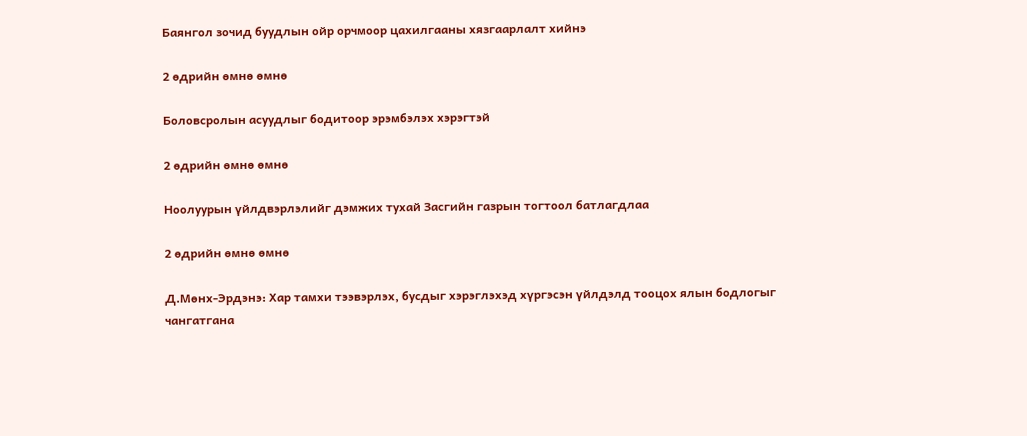Баянгол зочид буудлын ойр орчмоор цахилгааны хязгаарлалт хийнэ

2 өдрийн өмнө өмнө

Боловсролын асуудлыг бодитоор эрэмбэлэх хэрэгтэй

2 өдрийн өмнө өмнө

Ноолуурын үйлдвэрлэлийг дэмжих тухай Засгийн газрын тогтоол батлагдлаа

2 өдрийн өмнө өмнө

Д.Мөнх-Эрдэнэ: Хар тамхи тээвэрлэх, бусдыг хэрэглэхэд хүргэсэн үйлдэлд тооцох ялын бодлогыг чангатгана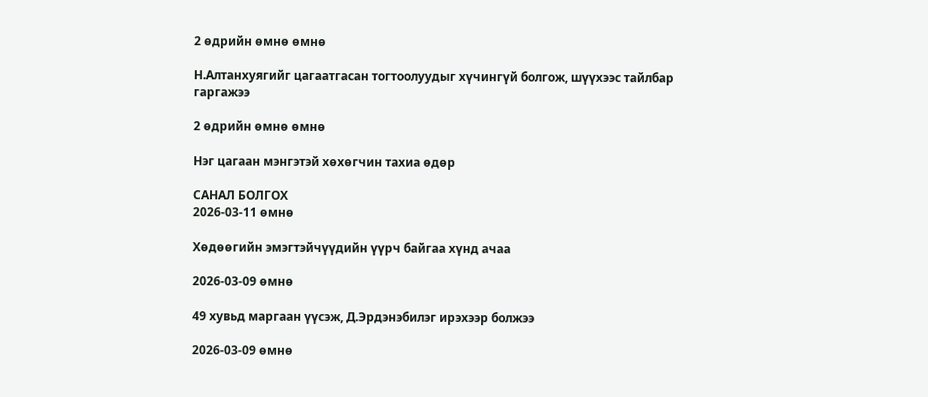2 өдрийн өмнө өмнө

Н.Алтанхуягийг цагаатгасан тогтоолуудыг хүчингүй болгож, шүүхээс тайлбар гаргажээ

2 өдрийн өмнө өмнө

Нэг цагаан мэнгэтэй хөхөгчин тахиа өдөр

САНАЛ БОЛГОХ
2026-03-11 өмнө

Хөдөөгийн эмэгтэйчүүдийн үүрч байгаа хүнд ачаа

2026-03-09 өмнө

49 хувьд маргаан үүсэж, Д.Эрдэнэбилэг ирэхээр болжээ

2026-03-09 өмнө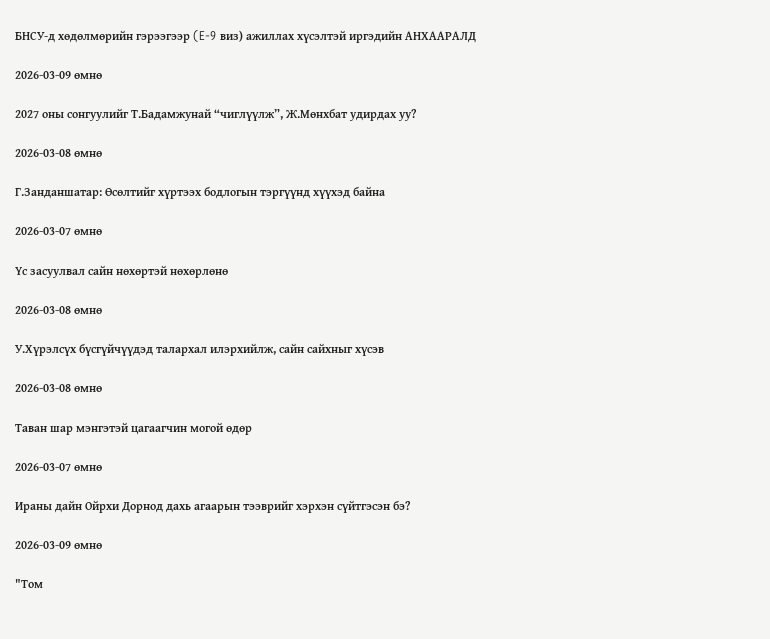БНСУ-д хөдөлмөрийн гэрээгээр (E-9 виз) ажиллах хүсэлтэй иргэдийн АНХААРАЛД

2026-03-09 өмнө

2027 оны сонгуулийг Т.Бадамжунай “чиглүүлж”, Ж.Мөнхбат удирдах уу?

2026-03-08 өмнө

Г.Занданшатар: Өсөлтийг хүртээх бодлогын тэргүүнд хүүхэд байна

2026-03-07 өмнө

Үс засуулвал сайн нөхөртэй нөхөрлөнө

2026-03-08 өмнө

У.Хүрэлсүх бүсгүйчүүдэд талархал илэрхийлж, сайн сайхныг хүсэв

2026-03-08 өмнө

Таван шар мэнгэтэй цагаагчин могой өдөр

2026-03-07 өмнө

Ираны дайн Ойрхи Дорнод дахь агаарын тээврийг хэрхэн сүйтгэсэн бэ?

2026-03-09 өмнө

"Том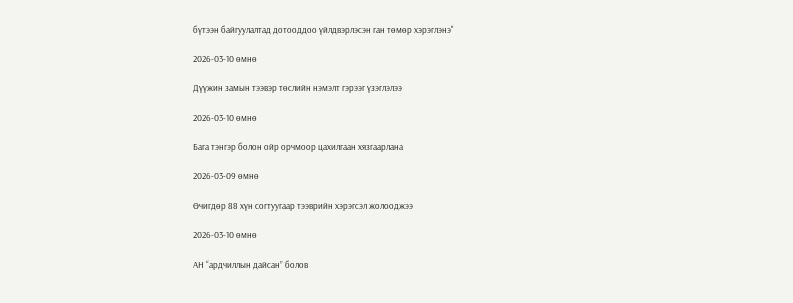бүтээн байгуулалтад дотооддоо үйлдвэрлэсэн ган төмөр хэрэглэнэ"

2026-03-10 өмнө

Дүүжин замын тээвэр төслийн нэмэлт гэрээг үзэглэлээ

2026-03-10 өмнө

Бага тэнгэр болон ойр орчмоор цахилгаан хязгаарлана

2026-03-09 өмнө

Өчигдөр 88 хүн согтуугаар тээврийн хэрэгсэл жолооджээ

2026-03-10 өмнө

АН “ардчиллын дайсан” болов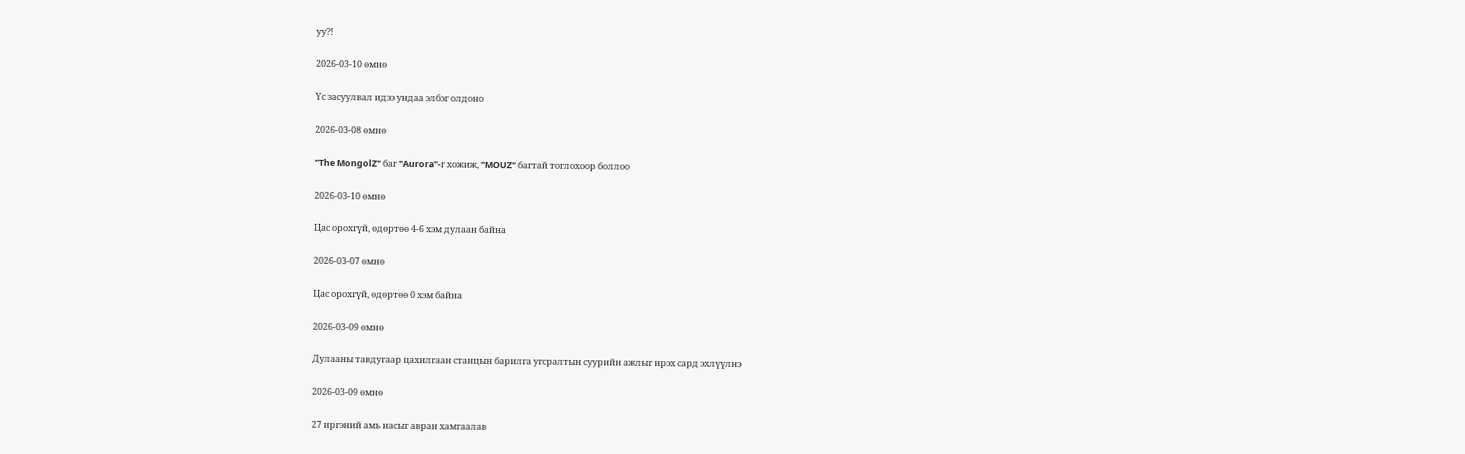уу?!

2026-03-10 өмнө

Үс засуулвал идээ ундаа элбэг олдоно

2026-03-08 өмнө

"The MongolZ" баг "Aurora"-г хожиж, "MOUZ" багтай тоглохоор боллоо

2026-03-10 өмнө

Цас орохгүй, өдөртөө 4-6 хэм дулаан байна

2026-03-07 өмнө

Цас орохгүй, өдөртөө 0 хэм байна

2026-03-09 өмнө

Дулааны тавдугаар цахилгаан станцын барилга угсралтын суурийн ажлыг ирэх сард эхлүүлнэ

2026-03-09 өмнө

27 иргэний амь насыг авран хамгаалав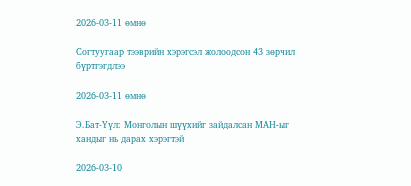2026-03-11 өмнө

Согтуугаар тээврийн хэрэгсэл жолоодсон 43 зөрчил бүртгэгдлээ

2026-03-11 өмнө

Э.Бат-Үүл: Монголын шүүхийг зайдалсан МАН-ыг хандыг нь дарах хэрэгтэй

2026-03-10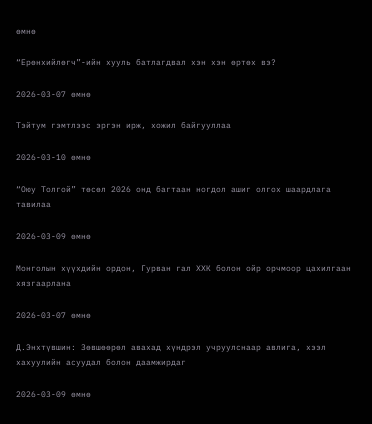өмнө

“Ерөнхийлөгч”-ийн хууль батлагдвал хэн хэн өртөх вэ?

2026-03-07 өмнө

Тэйтум гэмтлээс эргэн ирж, хожил байгууллаа

2026-03-10 өмнө

“Оюу Толгой” төсөл 2026 онд багтаан ногдол ашиг олгох шаардлага тавилаа

2026-03-09 өмнө

Монголын хүүхдийн ордон, Гурван гал ХХК болон ойр орчмоор цахилгаан хязгаарлана

2026-03-07 өмнө

Д.Энхтүвшин: Зөвшөөрөл авахад хүндрэл учруулснаар авлига, хээл хахуулийн асуудал болон даамжирдаг

2026-03-09 өмнө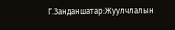Г.Занданшатар:Жуулчлалын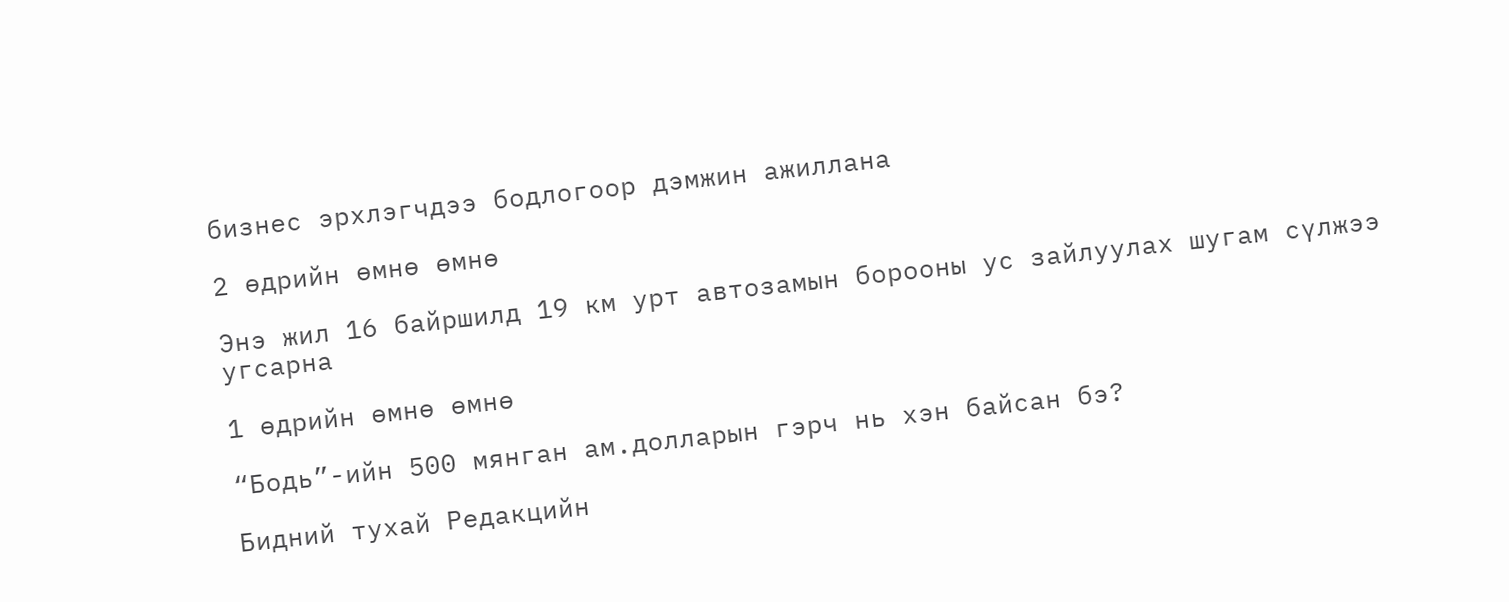бизнес эрхлэгчдээ бодлогоор дэмжин ажиллана

2 өдрийн өмнө өмнө

Энэ жил 16 байршилд 19 км урт автозамын борооны ус зайлуулах шугам сүлжээ угсарна

1 өдрийн өмнө өмнө

“Бодь”-ийн 500 мянган ам.долларын гэрч нь хэн байсан бэ?

Бидний тухай Редакцийн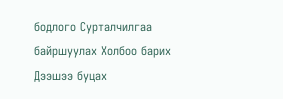бодлого Сурталчилгаа байршуулах Холбоо барих Дээшээ буцах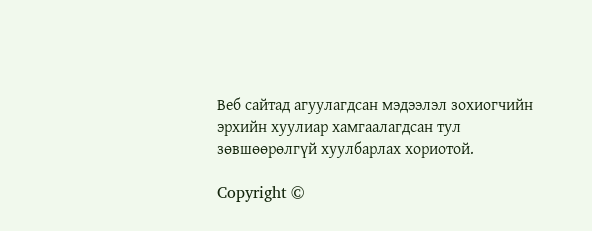Веб сайтад агуулагдсан мэдээлэл зохиогчийн эрхийн хуулиар хамгаалагдсан тул зөвшөөрөлгүй хуулбарлах хориотой.

Copyright ©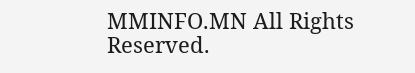MMINFO.MN All Rights Reserved.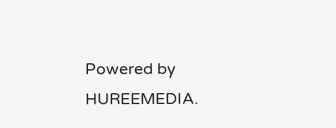Powered by HUREEMEDIA.